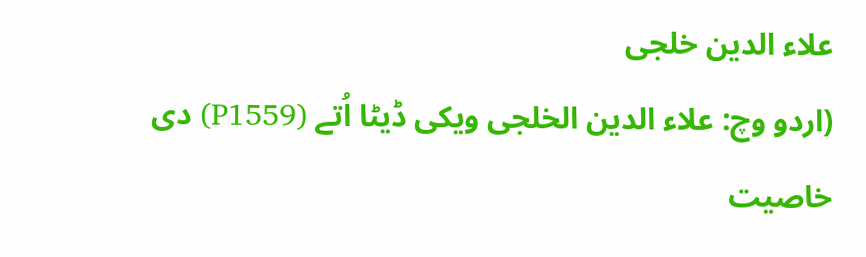علاء الدین خلجی
(اردو وچ: علاء الدین الخلجی ویکی ڈیٹا اُتے (P1559) دی خاصیت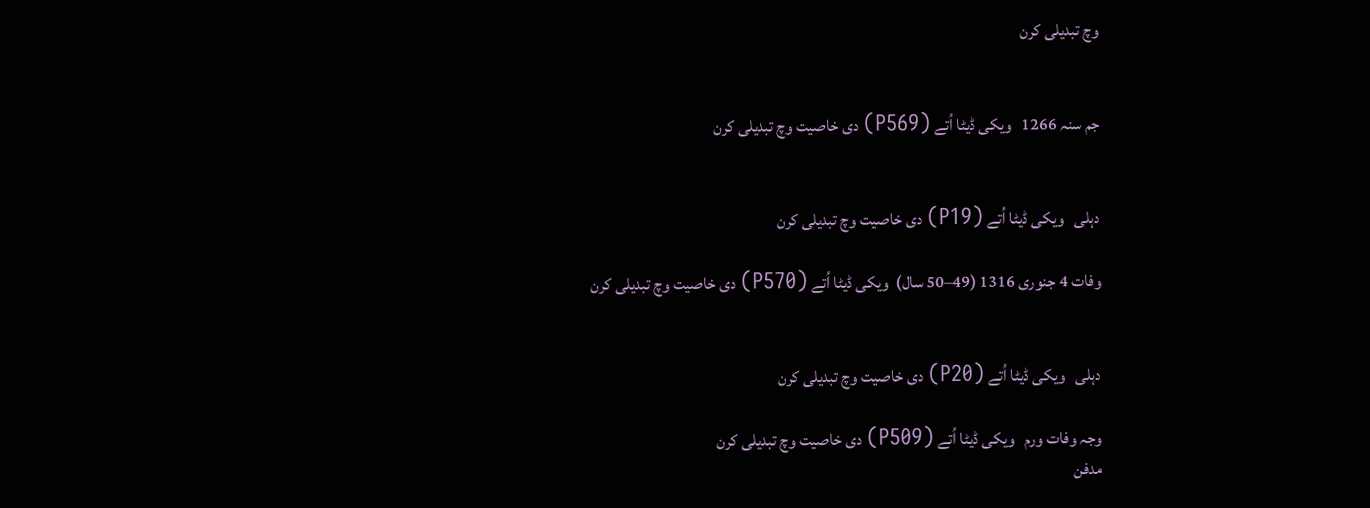وچ تبدیلی کرن


جم سنہ 1266   ویکی ڈیٹا اُتے (P569) دی خاصیت وچ تبدیلی کرن


دہلی   ویکی ڈیٹا اُتے (P19) دی خاصیت وچ تبدیلی کرن

وفات 4 جنوری 1316 (49–50 سال)  ویکی ڈیٹا اُتے (P570) دی خاصیت وچ تبدیلی کرن


دہلی   ویکی ڈیٹا اُتے (P20) دی خاصیت وچ تبدیلی کرن

وجہ وفات ورم   ویکی ڈیٹا اُتے (P509) دی خاصیت وچ تبدیلی کرن
مدفن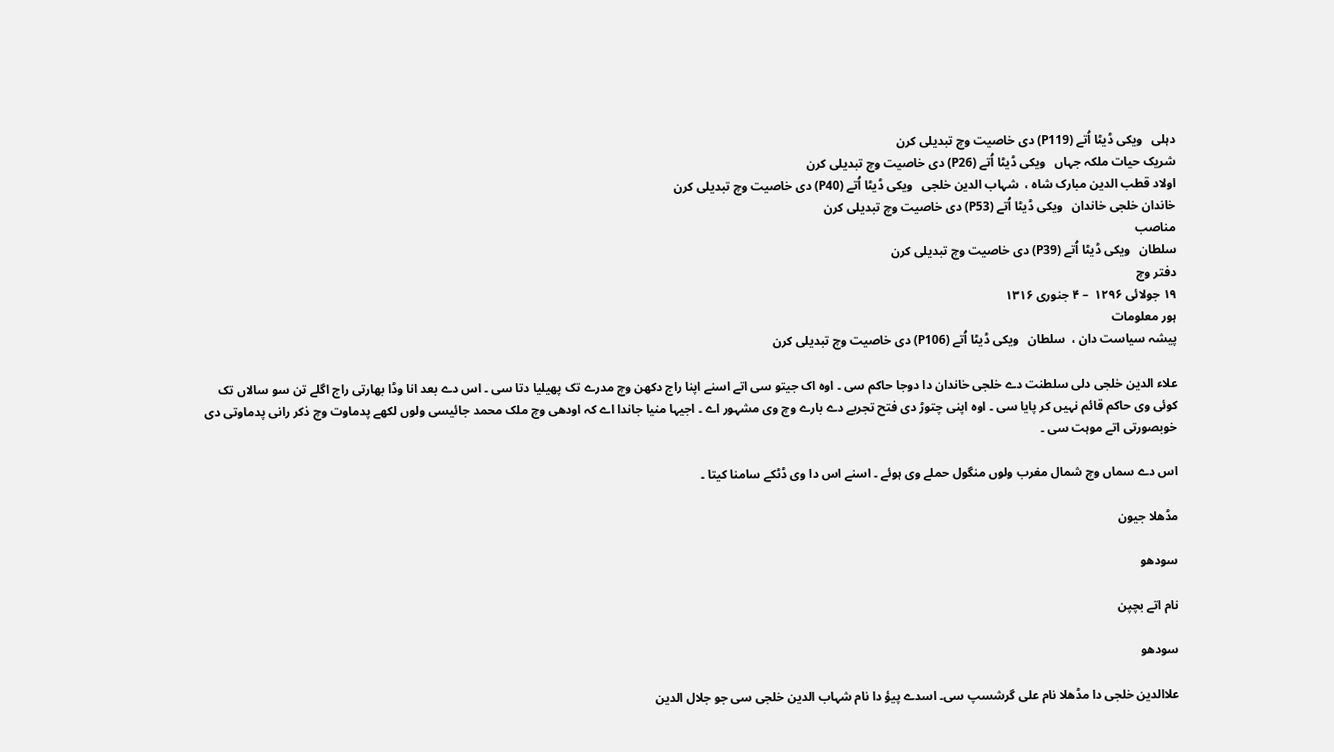دہلی   ویکی ڈیٹا اُتے (P119) دی خاصیت وچ تبدیلی کرن
شریک حیات ملکہ جہاں   ویکی ڈیٹا اُتے (P26) دی خاصیت وچ تبدیلی کرن
اولاد قطب الدین مبارک شاہ ،  شہاب الدین خلجی   ویکی ڈیٹا اُتے (P40) دی خاصیت وچ تبدیلی کرن
خاندان خلجی خاندان   ویکی ڈیٹا اُتے (P53) دی خاصیت وچ تبدیلی کرن
مناصب
سلطان   ویکی ڈیٹا اُتے (P39) دی خاصیت وچ تبدیلی کرن
دفتر وچ
۱۹ جولائی ۱۲۹۶  – ۴ جنوری ۱۳۱۶
ہور معلومات
پیشہ سیاست دان ،  سلطان   ویکی ڈیٹا اُتے (P106) دی خاصیت وچ تبدیلی کرن

علاء الدین خلجی دلی سلطنت دے خلجی خاندان دا دوجا حاکم سی ۔ اوہ اک جیتو سی اتے اسنے اپنا راج دکھن وچ مدرے تک پھیلیا دتا سی ۔ اس دے بعد انا وڈا بھارتی راج اگلے تن سو سالاں تک کوئی وی حاکم قائم نہیں کر پایا سی ۔ اوہ اپنی چتوڑ دی فتح تجربے دے بارے وچ وی مشہور اے ۔ اجیہا منیا جاندا اے کہ اودھی وچ ملک محمد جائیسی ولوں لکھے پدماوت وچ ذکر رانی پدماوتی دی خوبصورتی اتے موہت سی ۔

اس دے سماں وچ شمال مغرب ولوں منگول حملے وی ہوئے ۔ اسنے اس دا وی ڈٹکے سامنا کیتا ۔

مڈھلا جیون

سودھو

نام اتے بچپن

سودھو

علاالدین خلجی دا مڈھلا نام علی گرشسپ سی۔ اسدے پیؤ دا نام شہاب الدین خلجی سی جو جلال الدین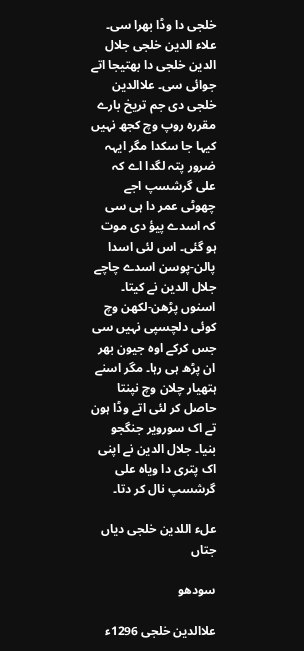خلجی دا وڈا بھرا سی۔ علاء الدین خلجی جلال الدین خلجی دا بھتیجا اتے جوائی سی۔ علاالدین خلجی دی جم تریخ بارے مقررہ روپ وچ کجھ نہیں کیہا جا سکدا مگر ایہہ ضرور پتہ لگدا اے کہ علی گرشسپ اجے چھوٹی عمر دا ہی سی کہ اسدے پیؤ دی موت ہو گئی۔ اس لئی اسدا پالن-پوسن اسدے چاچے جلال الدین نے کیتا۔ اسنوں پڑھن-لکھن وچ کوئی دلچسپی نہیں سی جس کرکے اوہ جیون بھر ان پڑھ ہی رہا۔ مگر اسنے ہتھیار چلان وچ نپنتا حاصل کر لئی اتے وڈا ہون تے اک سورویر جنگجو بنیا۔ جلال الدین نے اپنی اک پتری دا ویاہ علی گرشسپ نال کر دتا۔

علء اللدین خلجی دیاں جتاں

سودھو

علاالدین خلجی 1296ء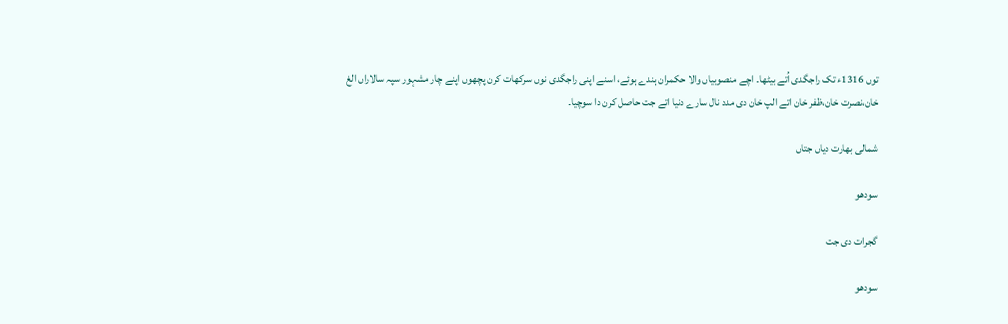توں 1316ء تک راجگدی اُتے بیٹھا۔ اچے منصوبیاں والا حکمران ہندے ہوئے، اسنے اپنی راجگدی نوں سرکھات کرن پچھوں اپنے چار مشہور سپہ سالاراں الغ خان،نصرت خان،ظفر خان اتے الپ خان دی مدد نال سارے دنیا اتے جت حاصل کرن دا سوچیا۔

شمالی بھارت دیاں جتاں

سودھو

گجرات دی جت

سودھو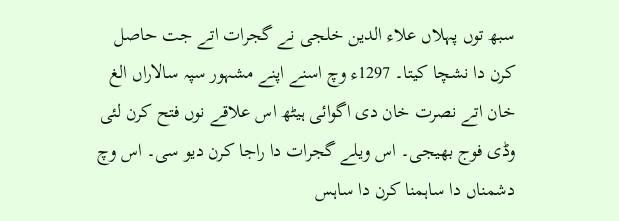سبھ توں پہلاں علاء الدین خلجی نے گجرات اتے جت حاصل کرن دا نشچا کیتا۔ 1297ء وچ اسنے اپنے مشہور سپہ سالاراں الغ خان اتے نصرت خان دی اگوائی ہیٹھ اس علاقے نوں فتح کرن لئی وڈی فوج بھیجی۔ اس ویلے گجرات دا راجا کرن دیو سی۔ اس وچ دشمناں دا ساہمنا کرن دا ساہس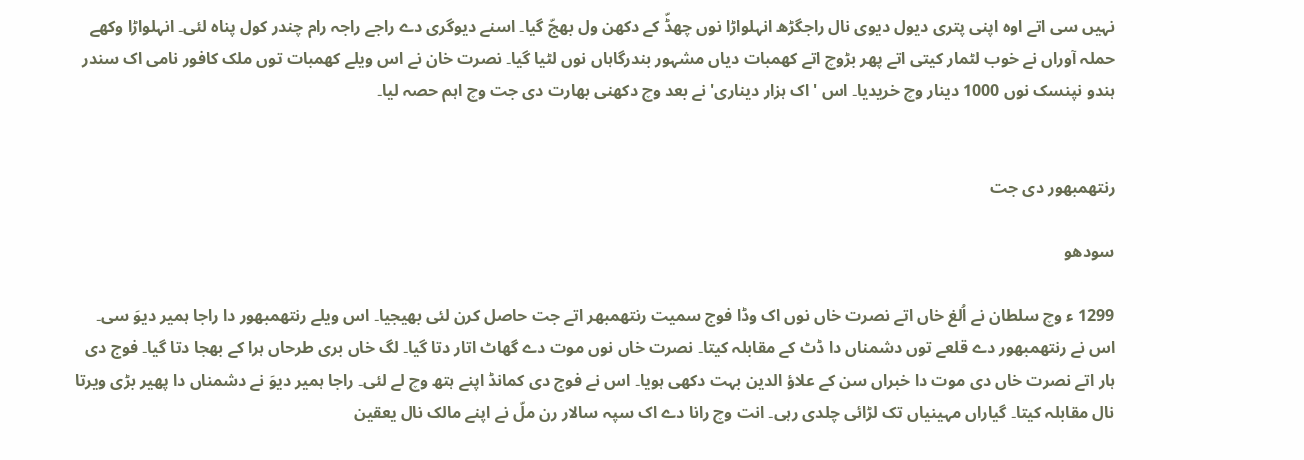نہیں سی اتے اوہ اپنی پتری دیول دیوی نال راجگڑھ انہلواڑا نوں چھڈّ کے دکھن ول بھجّ گیا۔ اسنے دیوگری دے راجے راجہ رام چندر کول پناہ لئی۔ انہلواڑا وکھے حملہ آوراں نے خوب لٹمار کیتی اتے پھر بڑوچ اتے کھمبات دیاں مشہور بندرگاہاں نوں لٹیا گیا۔ نصرت خان نے اس ویلے کھمبات توں ملک کافور نامی اک سندر ہندو نپنسک نوں 1000 دینار وچ خریدیا۔ اس 'اک ہزار دیناری' نے بعد وچ دکھنی بھارت دی جت وچ اہم حصہ لیا۔


رنتھمبھور دی جت

سودھو

1299 ء وچ سلطان نے اُلغ خاں اتے نصرت خاں نوں اک وڈا فوج سمیت رنتھمبھر اتے جت حاصل کرن لئی بھیجیا۔ اس ویلے رنتھمبھور دا راجا ہمیر دیوَ سی۔ اس نے رنتھمبھور دے قلعے توں دشمناں دا ڈٹ کے مقابلہ کیتا۔ نصرت خاں نوں موت دے گھاٹ اتار دتا گیا۔ لگ خاں بری طرحاں ہرا کے بھجا دتا گیا۔ فوج دی ہار اتے نصرت خاں دی موت دا خبراں سن کے علاؤ الدین بہت دکھی ہویا۔ اس نے فوج دی کمانڈ اپنے ہتھ وچ لے لئی۔ راجا ہمیر دیوَ نے دشمناں دا پھیر بڑی ویرتا نال مقابلہ کیتا۔ گیاراں مہینیاں تک لڑائی چلدی رہی۔ انت وچ رانا دے اک سپہ سالار رن ملّ نے اپنے مالک نال یعقین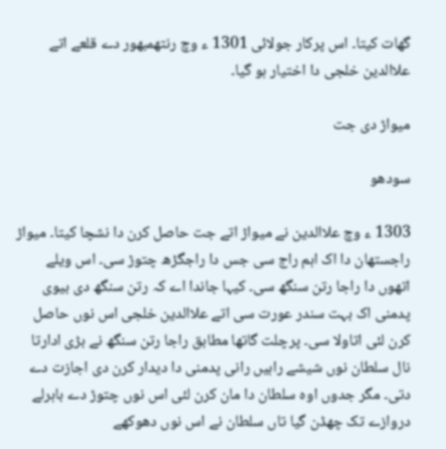گھات کیتا۔ اس پرکار جولائی 1301 ء وچ رنتھمبھور دے قلعے اتے علاالدین خلجی دا اختیار ہو گیا۔

میواڑ دی جت

سودھو

1303 ء وچ علاالدین نے میواڑ اتے جت حاصل کرن دا نشچا کیتا۔ میواڑ راجستھان دا اک اہم راج سی جس دا راجگڑھ چتوڑ سی۔ اس ویلے اتھوں دا راجا رتن سنگھ سی۔ کیہا جاندا اے کہ رتن سنگھ دی بیوی پدمنی اک بہت سندر عورت سی اتے علاالدین خلجی اس نوں حاصل کرن لئی اتاولا سی۔ پرچلت گاتھا مطابق راجا رتن سنگھ نے بڑی ادارتا نال سلطان نوں شیشے راہیں رانی پدمنی دا دیدار کرن دی اجازت دے دتی۔ مگر جدوں اوہ سلطان دا مان کرن لئی اس نوں چتوڑ دے باہرلے دروازے تک چھڈن گیا تاں سلطان نے اس نوں دھوکھے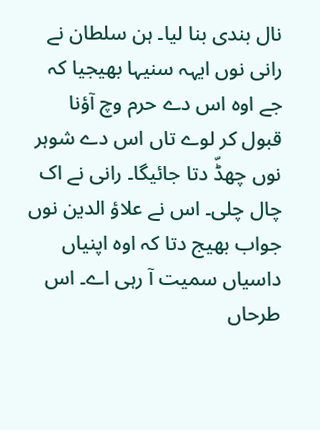نال بندی بنا لیا۔ ہن سلطان نے رانی نوں ایہہ سنیہا بھیجیا کہ جے اوہ اس دے حرم وچ آؤنا قبول کر لوے تاں اس دے شوہر نوں چھڈّ دتا جائیگا۔ رانی نے اک چال چلی۔ اس نے علاؤ الدین نوں جواب بھیج دتا کہ اوہ اپنیاں داسیاں سمیت آ رہی اے۔ اس طرحاں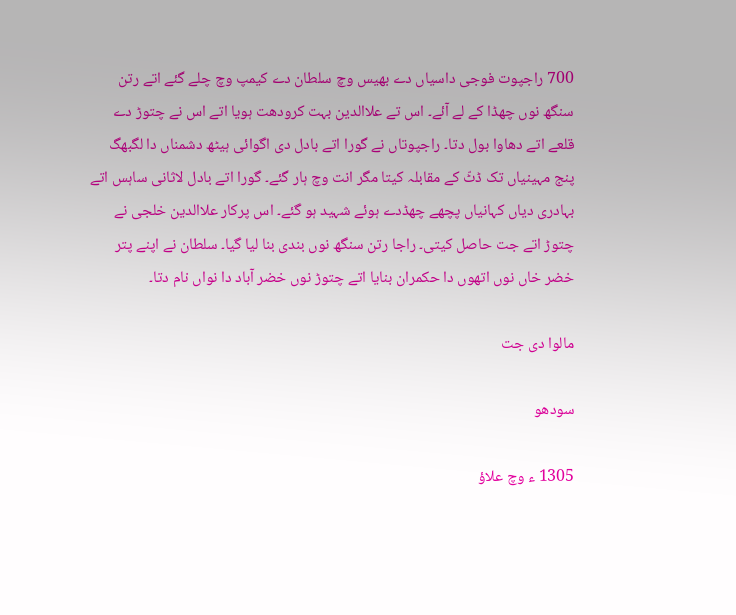700 راجپوت فوجی داسیاں دے بھیس وچ سلطان دے کیمپ وچ چلے گئے اتے رتن سنگھ نوں چھڈا کے لے آئے۔ اس تے علاالدین بہت کرودھت ہویا اتے اس نے چتوڑ دے قلعے اتے دھاوا بول دتا۔ راجپوتاں نے گورا اتے بادل دی اگوائی ہیٹھ دشمناں دا لگبھگ پنج مہینیاں تک ڈٹّ کے مقابلہ کیتا مگر انت وچ ہار گئے۔ گورا اتے بادل لاثانی ساہس اتے بہادری دیاں کہانیاں پچھے چھڈدے ہوئے شہید ہو گئے۔ اس پرکار علاالدین خلجی نے چتوڑ اتے جت حاصل کیتی۔ راجا رتن سنگھ نوں بندی بنا لیا گیا۔ سلطان نے اپنے پتر خضر خاں نوں اتھوں دا حکمران بنایا اتے چتوڑ نوں خضر آباد دا نواں نام دتا۔

مالوا دی جت

سودھو

1305 ء وچ علاؤ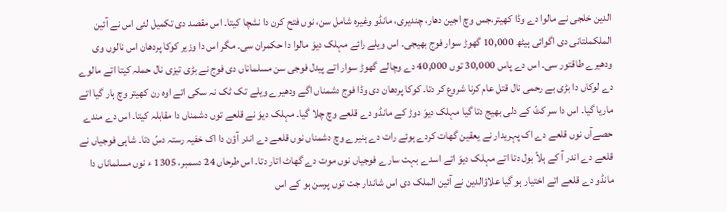الدین خلجی نے مالوا دے وڈا کھیتر،جس وچ اجین دھار، چندیری، مانڈو وغیرہ شامل سن، نوں فتح کرن دا نشچا کیتا۔ اس مقصد دی تکمیل لئی اس نے آئین الملکملتانی دی اگوائی ہیٹھ 10,000 گھوڑ سوار فوج بھیجی۔ اس ویلے رائے مہلک دیوَ مالوا دا حکمران سی۔ مگر اس دا وزیر کوکا پردھان اس نالوں وی ودھیرے طاقتور سی۔ اس دے پاس 30,000 توں 40,000 دے وچالے گھوڑ سوار اتے پیدل فوجی سن مسلماناں دی فوج نے بڑی تیزی نال حملہ کیتا اتے مالوے دے لوکاں دا بڑی بے رحمی نال قتل عام کرنا شروع کر دتا۔ کوکا پردھان دی وڈا فوج دشمناں اگے ودھیرے ویلے تک ٹک نہ سکی اتے اوہ رن کھیتر وچ ہار گیا اتے ماریا گیا۔ اس دا سر کٹّ کے دلی بھیج دتا گیا مہلک دیوَ دوڑ کے مانڈو دے قلعے وچ چلا گیا۔ مہلک دیوَ نے قلعے توں دشمناں دا مقابلہ کیتا۔ اس دے مندے حصےآں نوں قلعے دے اک پہریدار نے یعقین گھات کردے ہوئے رات دے ہنیرے وچ دشمناں نوں قلعے دے اندر آؤن دا اک خفیہ رستہ دسّ دتا۔ شاہی فوجیاں نے قلعے دے اندر آ کے ہلاّ بول دتا اتے مہلک دیوَ اتے اسدے بہت سارے فوجیاں نوں موت دے گھاٹ اتار دتا۔ اس طرحاں 24 دسمبر، 1305 ء نوں مسلماناں دا مانڈو دے قلعے اتے اختیار ہو گیا علاؤالدین نے آئین الملک دی اس شاندار جت توں پرسن ہو کے اس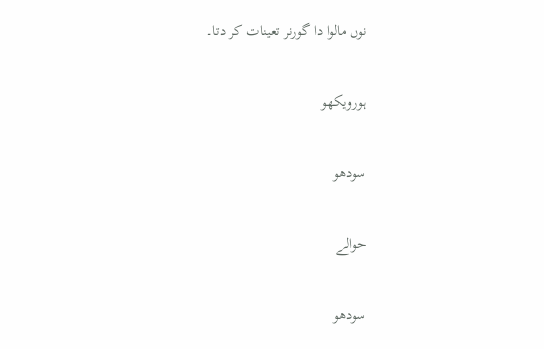نوں مالوا دا گورنر تعینات کر دتا۔

ہورویکھو

سودھو

حوالے

سودھو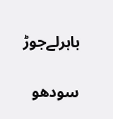باہرلےجوڑ

سودھو